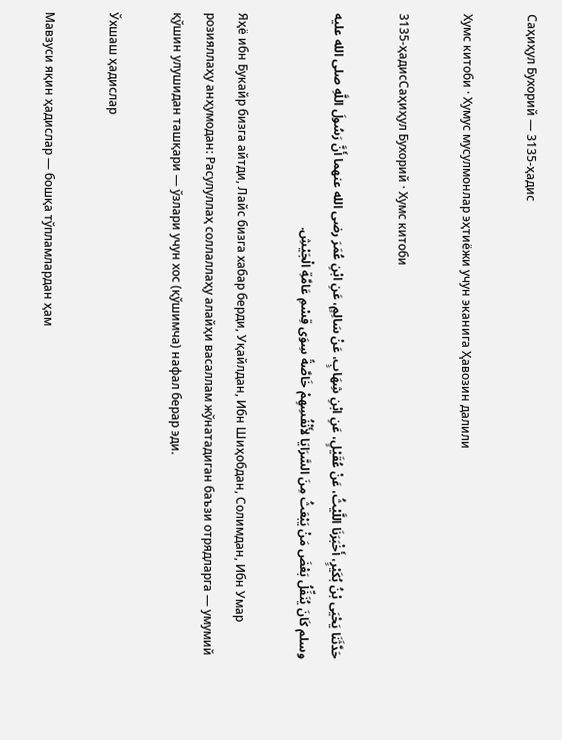Саҳиҳул Бухорий — 3135-ҳадис

Хумс китоби · Хумус мусулмонлар эҳтиёжи учун эканига Ҳавозин далили

3135-ҳадисСаҳиҳул Бухорий · Хумс китоби

حَدَّثَنَا يَحْيَى بْنُ بُكَيْرٍ، أَخْبَرَنَا اللَّيْثُ، عَنْ عُقَيْلٍ، عَنِ ابْنِ شِهَابٍ، عَنْ سَالِمٍ، عَنِ ابْنِ عُمَرَ رضى الله عنهما أَنَّ رَسُولَ اللَّهِ صلى الله عليه وسلم كَانَ يُنَفِّلُ بَعْضَ مَنْ يَبْعَثُ مِنَ السَّرَايَا لأَنْفُسِهِمْ خَاصَّةً سِوَى قِسْمِ عَامَّةِ الْجَيْشِ.

Яҳё ибн Букайр бизга айтди, Лайс бизга хабар берди, Уқайлдан, Ибн Шиҳобдан, Солимдан, Ибн Умар розияллаҳу анҳумодан: Расулуллаҳ соллаллаҳу алайҳи васаллам жўнатадиган баъзи отрядларга — умумий қўшин улушидан ташқари — ўзлари учун хос (қўшимча) нафал берар эди.

Ўхшаш ҳадислар

Мавзуси яқин ҳадислар — бошқа тўпламлардан ҳам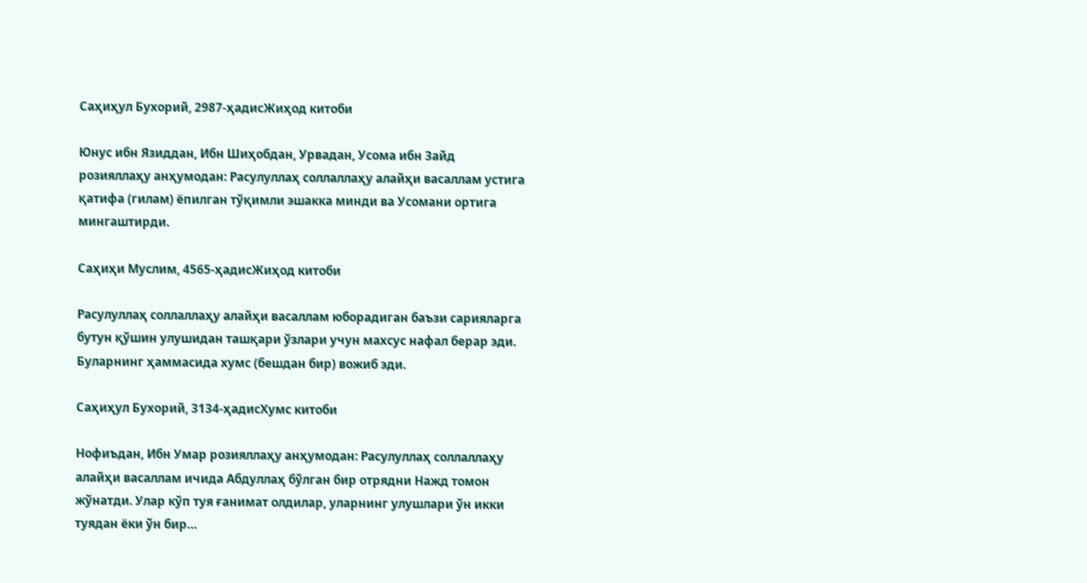Саҳиҳул Бухорий, 2987-ҳадисЖиҳод китоби

Юнус ибн Язиддан, Ибн Шиҳобдан, Урвадан, Усома ибн Зайд розияллаҳу анҳумодан: Расулуллаҳ соллаллаҳу алайҳи васаллам устига қатифа (гилам) ёпилган тўқимли эшакка минди ва Усомани ортига мингаштирди.

Саҳиҳи Муслим, 4565-ҳадисЖиҳод китоби

Расулуллаҳ соллаллаҳу алайҳи васаллам юборадиган баъзи сарияларга бутун қўшин улушидан ташқари ўзлари учун махсус нафал берар эди. Буларнинг ҳаммасида хумс (бешдан бир) вожиб эди.

Саҳиҳул Бухорий, 3134-ҳадисХумс китоби

Нофиъдан, Ибн Умар розияллаҳу анҳумодан: Расулуллаҳ соллаллаҳу алайҳи васаллам ичида Абдуллаҳ бўлган бир отрядни Нажд томон жўнатди. Улар кўп туя ғанимат олдилар, уларнинг улушлари ўн икки туядан ёки ўн бир…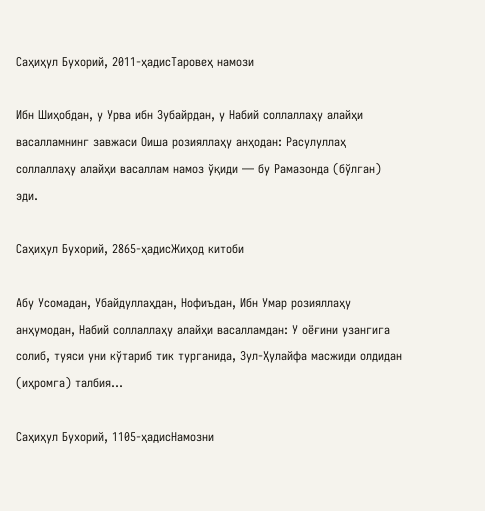Саҳиҳул Бухорий, 2011-ҳадисТаровеҳ намози

Ибн Шиҳобдан, у Урва ибн Зубайрдан, у Набий соллаллаҳу алайҳи васалламнинг завжаси Оиша розияллаҳу анҳодан: Расулуллаҳ соллаллаҳу алайҳи васаллам намоз ўқиди — бу Рамазонда (бўлган) эди.

Саҳиҳул Бухорий, 2865-ҳадисЖиҳод китоби

Абу Усомадан, Убайдуллаҳдан, Нофиъдан, Ибн Умар розияллаҳу анҳумодан, Набий соллаллаҳу алайҳи васалламдан: У оёғини узангига солиб, туяси уни кўтариб тик турганида, Зул-Ҳулайфа масжиди олдидан (иҳромга) талбия…

Саҳиҳул Бухорий, 1105-ҳадисНамозни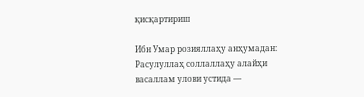қисқартириш

Ибн Умар розияллаҳу анҳумадан: Расулуллаҳ соллаллаҳу алайҳи васаллам улови устида —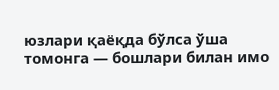юзлари қаёқда бўлса ўша томонга — бошлари билан имо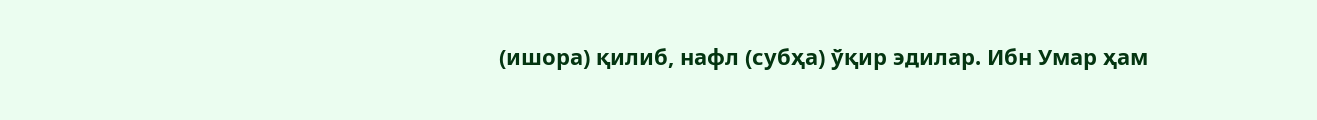(ишора) қилиб, нафл (субҳа) ўқир эдилар. Ибн Умар ҳам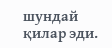шундай қилар эди.